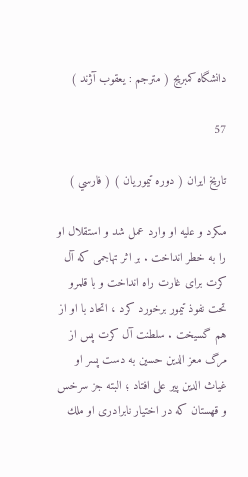دانشگاه كمبريج ( مترجم : يعقوب آژند )

57

تاريخ ايران ( دوره تيموريان ) ( فارسي )

مىكرد و عليه او وارد عمل شد و استقلال او را به خطر انداخت . بر اثر تهاجمى كه آل كرت براى غارت راه انداخت و با قلمرو تحت نفوذ تيمور برخورد كرد ، اتحاد با او از هم گسيخت . سلطنت آل كرت پس از مرگ معز الدين حسين به دست پسر او غياث الدين پير على افتاد ؛ البته جز سرخس و قهستان كه در اختيار نابرادرى او ملك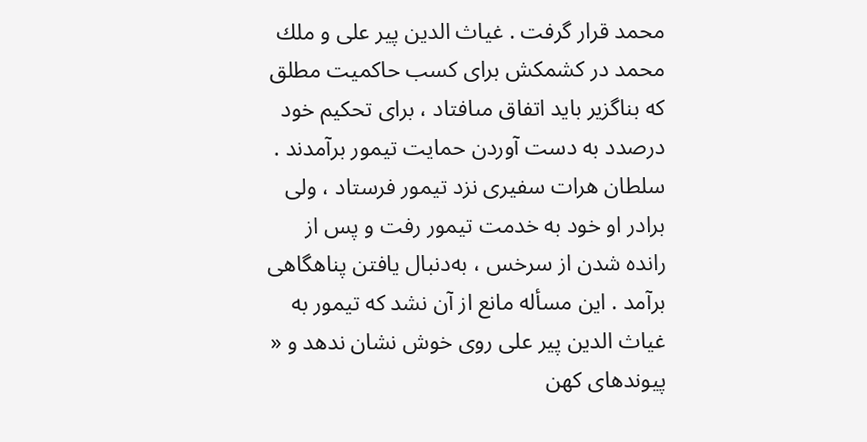محمد قرار گرفت . غياث الدين پير على و ملك محمد در كشمكش براى كسب حاكميت مطلق كه بناگزير بايد اتفاق مىافتاد ، براى تحكيم خود درصدد به دست آوردن حمايت تيمور برآمدند . سلطان هرات سفيرى نزد تيمور فرستاد ، ولى برادر او خود به خدمت تيمور رفت و پس از رانده شدن از سرخس ، به‌دنبال يافتن پناهگاهى برآمد . اين مسأله مانع از آن نشد كه تيمور به غياث الدين پير على روى خوش نشان ندهد و « پيوندهاى كهن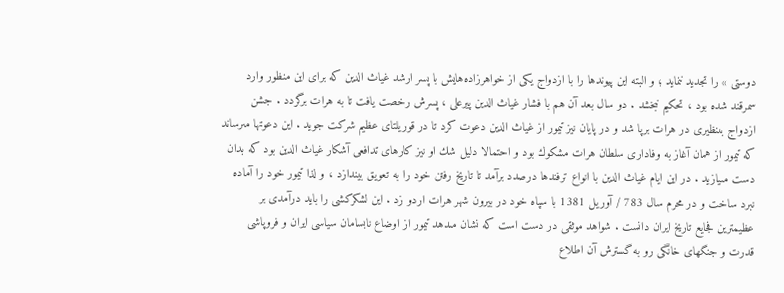دوستى » را تجديد ننمايد ؛ و البته اين پيوندها را با ازدواج يكى از خواهرزاده‌هايش با پسر ارشد غياث الدين كه براى اين منظور وارد سمرقند شده بود ، تحكيم نبخشد . دو سال بعد آن هم با فشار غياث الدين پيرعلى ، پسرش رخصت يافت تا به هرات برگردد . جشن ازدواج بىنظيرى در هرات برپا شد و در پايان نيز تيمور از غياث الدين دعوت كرد تا در قوريلتاى عظيم شركت جويد . اين دعوتها مىرساند كه تيمور از همان آغاز به وفادارى سلطان هرات مشكوك بود و احتمالا دليل شك او نيز كارهاى تدافعى آشكار غياث الدين بود كه بدان دست مىيازيد . در اين ايام غياث الدين با انواع ترفندها درصدد برآمد تا تاريخ رفتن خود را به تعويق بيندازد ، و لذا تيمور خود را آماده نبرد ساخت و در محرم سال 783 / آوريل 1381 با سپاه خود در بيرون شهر هرات اردو زد . اين لشكركشى را بايد درآمدى بر عظيمترين فجايع تاريخ ايران دانست . شواهد موثقى در دست است كه نشان مىدهد تيمور از اوضاع نابسامان سياسى ايران و فروپاشى قدرت و جنگهاى خانگى رو به گسترش آن اطلاع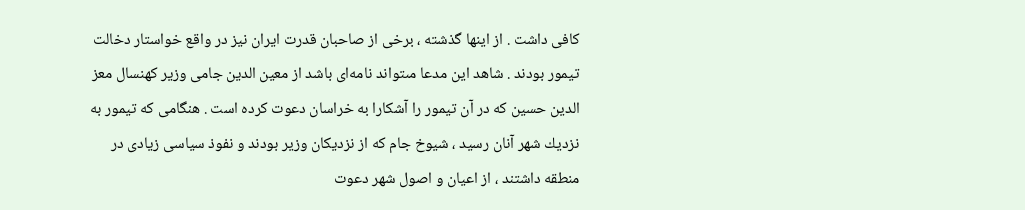كافى داشت . از اينها گذشته ، برخى از صاحبان قدرت ايران نيز در واقع خواستار دخالت تيمور بودند . شاهد اين مدعا مىتواند نامه‌اى باشد از معين الدين جامى وزير كهنسال معز الدين حسين كه در آن تيمور را آشكارا به خراسان دعوت كرده است . هنگامى كه تيمور به نزديك شهر آنان رسيد ، شيوخ جام كه از نزديكان وزير بودند و نفوذ سياسى زيادى در منطقه داشتند ، از اعيان و اصول شهر دعوت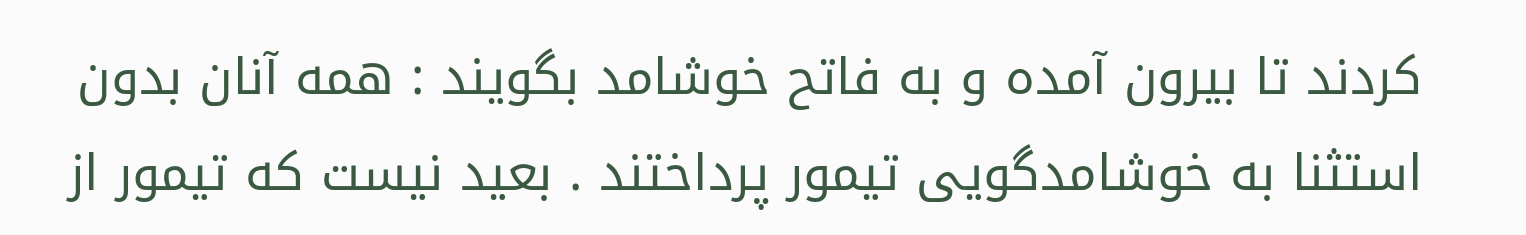كردند تا بيرون آمده و به فاتح خوشامد بگويند : همه آنان بدون استثنا به خوشامدگويى تيمور پرداختند . بعيد نيست كه تيمور از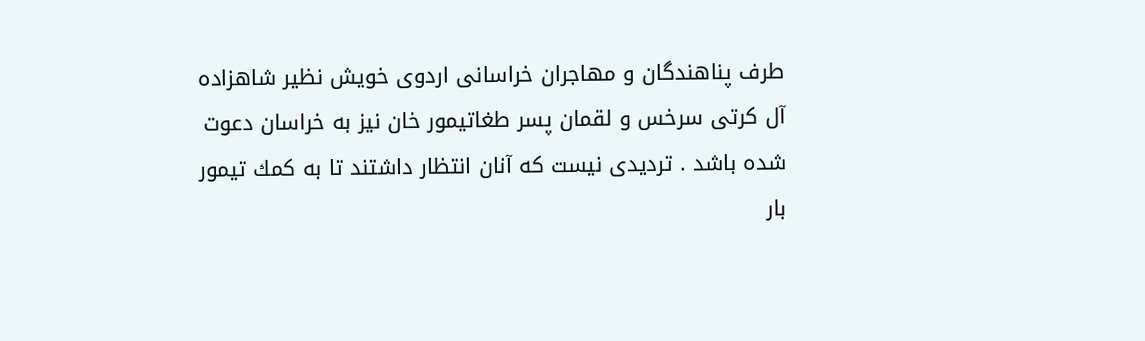طرف پناهندگان و مهاجران خراسانى اردوى خويش نظير شاهزاده آل كرتى سرخس و لقمان پسر طغاتيمور خان نيز به خراسان دعوت شده باشد . ترديدى نيست كه آنان انتظار داشتند تا به كمك تيمور بار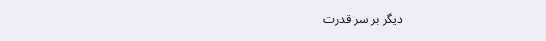ديگر بر سر قدرت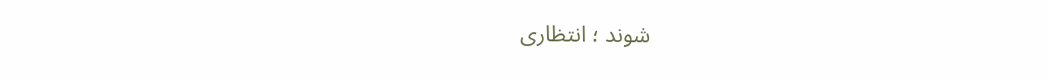شوند ؛ انتظارى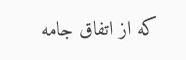كه از اتفاق جامه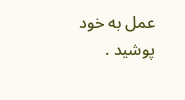عمل به خود پوشيد .